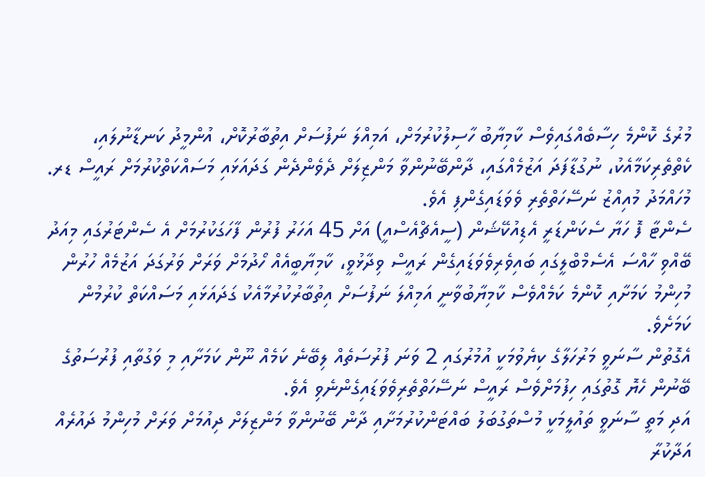މުރުގެ ކޮންމެ ހިސާބެއްގައިވެސް ކާމިޔާބު ހާސިލުކުރުމަށް، އަމިއްލަ ނަފުސަށް އިތުބާރުކޮށް، އުންމީދު ކަނޑާނުލައި، ކެތްތެރިކަމާއެކު، ނުގުޑާފަދަ އަޒުމެއްގައި، ދާންބޭނުންވާ މަންޒިލަށް ދެވެންދެން ގަދައަޅައި މަސައްކަތްކުރުމަށް ރައީސް ޑރ. މުހައްމަދު މުއިއްޒު ނަސޭހަތްތެރި ވެވަޑައިގެންފި އެވެ.
ސެންޓާ ފޮ ހަޔާ ސެކަންޑަރީ އެޑިއުކޭޝަން (ސީއެޗްއެސްއީ) އަށް 45 އަހަރު ފުރުން ފާހަގަކުރުމަށް އެ ސެންޓަރުގައި މިއަދު ބޭއްވި ހާއްސަ އެސެމްބްލީގައި ބައިވެރިވެވަޑައިގެން ރައީސް ވިދާޅުވީ، ކާމިޔާބީއެއް ހޯދުމަށް ވަރަށް ވަރުގަދަ އަޒުމެއް ހުރުން މުހިންމު ކަމަށާއި ކޮންމެ ކަމެއްވެސް ކާމިޔާބުވާނީ އަމިއްލަ ނަފުސަށް އިތުބާރުކުރުމާއެކު ގަދައަޅައި މަސައްކަތް ކުރުމުން ކަމަށެވެ.
އެގޮތުން ސާނަވީ މަރުހަލާގެ ކިޔެވުމަކީ އުމުރުގައި 2 ވަނަ ފުރުސަތެއް ލިބޭނެ ކަމެއް ނޫން ކަމަށާއި މި ވަގުތާއި ފުރުސަތުގެ ބޭނުން ހެޔޮ ގޮތުގައި ހިފުމަށްވެސް ރައީސް ނަސޭހަތްތެރިވެވަޑައިގެންނެވި އެވެ.
އަދި މަތީ ސާނަވީ ތައުލީމަކީ މުސްތަގުބަލު ބައްޓަންކުރުމަށާއި ދާން ބޭނުންވާ މަންޒިލަށް ދިއުމަށް ވަރަށް މުހިންމު ދައުރެއް އަދާކުރާ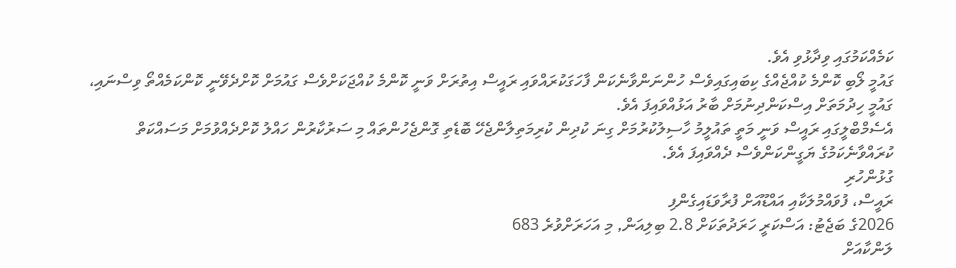ކަމެއްކަމުގައި ވިދާޅުވި އެވެ.
ގައުމީ ލޯބި ކޮންމެ ކުއްޖެއްގެ ކިބައިގައިވެސް ހުންނަންވާނެކަން ފާހަގަކުރައްވައި ރައީސް އިތުރަށް ވަނީ ކޮންމެ ކުއްޖަކަށްވެސް ގައުމަށް ކޮށްދެވޭނީ ކޮންކަމެއްތޯ ވިސްނައި، ގައުމީ ހިދުމަތަށް އިސްކަންދިނުމަށް ބާރު އަޅުއްވައިފަ އެވެ.
އެސެމްބްލީގައި ރައީސް ވަނީ މަތީ ތައުލީމު ހާސިލުކުރުމަށް ގިނަ ކުދިން ކުރިމަތިލާންޖެހޭ ބޮޑެތި ގޮންޖެހުންތައް މި ސަރުކާރުން ހައްލު ކޮށްދެއްވުމަށް މަސައްކަތް ކުރައްވާނެކަމުގެ ޔަގީންކަންވެސް ދެއްވައިފަ އެވެ.
ގުޅުންހުރި
ރައީސް، ފުވައްމުލަކާއި އައްޑޫއަށް ފުރާވަޑައިގެންފި
2026ގެ ބަޖެޓު: އަސްކަރީ ހަރަދުތަކަށް 2.8 ބިލިއަން, މި އަހަރަށްވުރެ 683
ލަންކާއަށް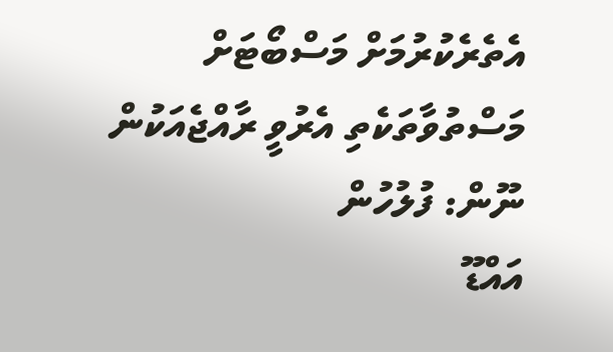އެތެރެކުރުމަށް މަސްބޯޓަށް މަސްތުވާތަކެތި އެރުވީ ރާއްޖެއަކުން ނޫން: ފުލުހުން
އައްޑޫ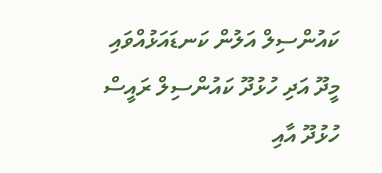ކައުންސިލް އަލުން ކަނޑައަޅުއްވައި މީދޫ އަދި ހުޅުދޫ ކައުންސިލް ރައީސް
ހުޅުދޫ އާއި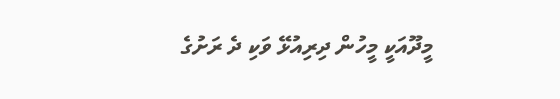މީދޫއަކީ މީހުން ދިރިއުޅޭ ވަކި ދެ ރަށުގެ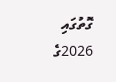ގޮތުގައި
2026ގެ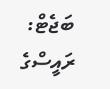ބަޖެޓް: ރައީސްގެ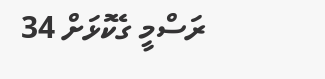ރަސްމީ ގެކޮޅަށް 34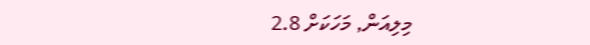މިލިއަން, މަހަކަށް 2.8